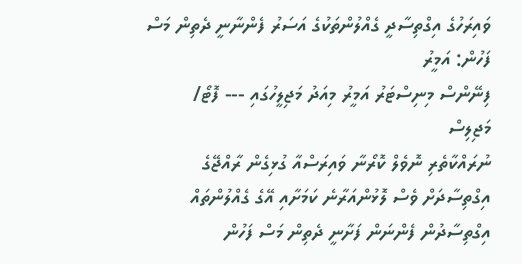ވައިރަހުގެ އިގްތިސާދީ ގެއްލުންތަކުގެ އަސަރު ފެންނާނީ ދެތިން މަސް ފަހުން: އަމީރު
ފިނޭންސް މިނިސްޓަރު އަމީރު މިއަދު މަޖިލީހުގައި --- ފޮޓޯ/ މަޖިލިސް
ނުރައްކާތެރި ނޮވެލް ކޮރޯނާ ވައިރަސްއާ ގުޅިގެން ރާއްޖޭގެ އިގްތިސާދަށް ވެސް ލޮޅުންއަރާނެ ކަމަށާއި އޭގެ ގެއްލުންތައް އިގްތިސާދުން ފެންނަން ފަށާނީ ދެތިން މަސް ފަހުން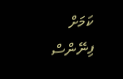ކަމަށް ފިނޭންސް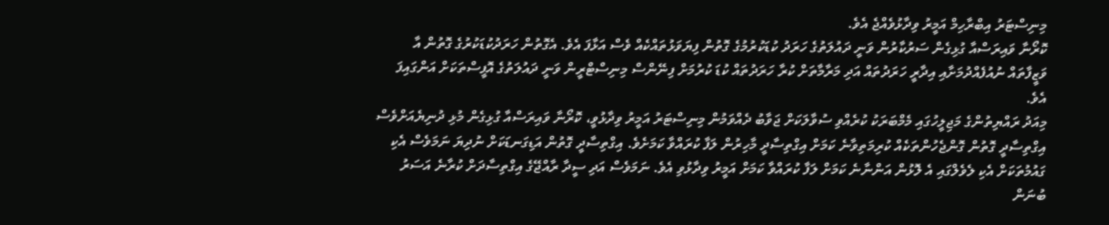މިނިސްޓަރު އިބްރާހިމް އަމީރު ވިދާޅުވެއްޖެ އެވެ.
ކޮރޯނާ ވައިރަސްއާ ގުޅިގެން ސަރުކާރުން ވަނީ ދައުލަތުގެ ހަރަދު ކުޑަކުރުމުގެ ގޮތުން ފިޔަވަޅުތައްކެއް ވެސް އަޅާފަ އެވެ. އެގޮތުން ހަރަދުކުޑަކުރުގެ ގޮތުން އާ ވަޒީފާތައް ނުއުފެއްދުމަށާއި އިދާރީ ހަރަދުތައް އަދި މަރާމާތަށް ކުރާ ހަރަދުތައް ކުޑަ ކުރުމަށް ފިނޭންސް މިނިސްޓްރީން ވަނީ ދައުލަތުގެ އޮފީސްތަކަށް އަންގައިފަ އެވެ.
މިއަދު ރައްޔިތުންގެ މަޖިލީހުގައި މެމްބަރަކު ކުރެއްވި ސުވާލަކަށް ޖަވާބު ދެއްވަމުން މިނިސްޓަރު އަމީރު ވިދާޅުވީ، ކޮރޯނާ ވައިރަސްއާ ގުޅިގެން މުޅި ދުނިޔެއަށްވެސް އިގްތިސާދީ ގޮތުން ގޮންޖެހުންތަކެއް ކުރިމަތިވާނެ ކަމަށް އިގްތިސާދީ މާހިރުން ލަފާ ކުރައްވާ ކަމަށެވެ. އިގްތިސާދީ ގޮތުން އަޑިގަނޑަކަށް ނުދިޔަ ނަމަވެސް އެކި ގައުމުތަކަށް އެކި ލެވެލްގައި އެ ލޮޅުން އަންނާނެ ކަމަށް ލަފާ ކުރައްވާ ކަމަށް އަމީރު ވިދާޅުވި އެވެ. ނަމަވެސް އަދި ސީދާ ރާއްޖޭގެ އިގްތިސާދަށް ކުރާނެ އަސަރު ބުނަން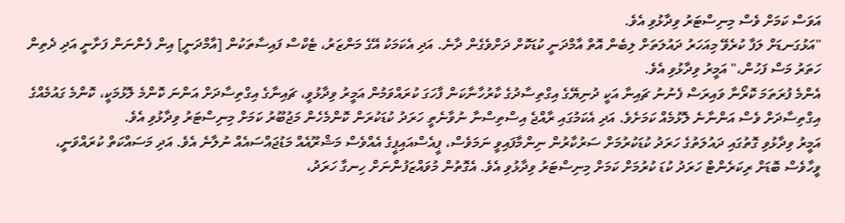އަވަސް ކަމަށް ވެސް މިނިސްޓަރު ވިދާޅުވި އެވެ.
"އަޅުގަނޑަށް ލަފާ ކުރެވޭ މިއަހަރު ދައުލަތަށް ލިބެން އޮތް އާމްދަނީ ކުޑަކޮށް ދަށްވެގެން ދާނެ. އަދި އެކަމަކު އޭގެ މަންޒަރު، ޓެކްސް ފައިސާތަކުން [އާމްދަނީ] އިން ފެންނަން ފަށާނީ އަދި ދެތިން ހަތަރު މަސް ފަހުން،" އަމީރު ވިދާޅުވި އެވެ.
އެންމެ ފުރަތަމަ ކޮރޯނާ ވައިރަސް ފެނުނު ޗައިނާ އަކީ ދުނިޔޭގެ އިގްތިސާދުގެ ކާރުހާނާކަން ފާހަގަ ކުރައްވަމުން އަމީރު ވިދާޅުވީ، ޗައިނާގެ އިގްތިސާދަށް އަންނަ ކޮންމެ ލޮޅުމަކީ، ކޮންމެ ގައުމެއްގެ އިގްތިސާދަށް ވެސް އަންނާނެ ލޮޅުމެއް ކަމަށެވެ. އަދި އެކަމުގައި ރާއްޖެ އިސްތިސްނާ ނުވާނެތީ ހަރަދު ކުޑަކުރަން ކޮންމެހެން މަޖުބޫރު ކަމަށް މިނިސްޓަރު ވިދާޅުވި އެވެ.
އަމީރު ވިދާޅުވި ގޮތުގައި ދައުލަތުގެ ހަރަދު ކުޑަކުރުމަށް ސަރުކާރުން ނިންމާފައިވީ ނަމަވެސް، ޕީއެސްއައިޕީގެ އެއްވެސް މަޝްރޫއެއް މަޑުޖައްސައެއް ނުލާނެ އެވެ. އަދި މަސައްކަތް ކުރައްވަނީ، ވީހާވެސް ބޮޑަށް ރިކަރެންޓް ހަރަދު ކުޑަ ކުރުމަށް ކަމަށް މިނިސްޓަރު ވިދާޅުވި އެވެ. އެގޮތުން މުވައްޒަފުންނަށް ހިނގާ ހަރަދު،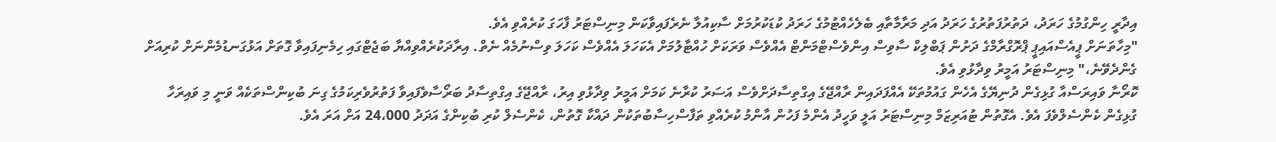އިދާރީ ހިންގުމުގެ ހަރަދު، ދަތުރުފަތުރުގެ ހަރަދު އަދި މަރާމާތާއި ބެލެހެއްޓުމުގެ ހަރަދު ކުޑަކުރުމަށް ސާކިއުލާ ނެރެފައިވާކަން މިނިސްޓަރު ފާހަގަ ކުރެއްވި އެވެ.
"މިހާތަނަށް ޕީއެސްއައިޕީ ޕްރޮގްރާމްގެ ދަށުން ޕަބްލިކް ސާވިސް އިންވެސްޓްމަންޓް އެއްވެސް ވަރަކަށް ހުއްޓާލުމަށް އެކަހަލަ އެއްވެސް ކަހަލަ ވިސްނުމެއް ނެތް. އިރާދަކުރެއްވިއްޔާ ބަޖެޓްގައި ހިމެނިފައިވާ ގޮތަށް އަޅުގަނޑުމެންނަށް ކުރިއަށް ގެންދެވޭނެ،" މިނިސްޓަރު އަމީރު ވިދާޅުވި އެވެ.
ކޮރޯނާ ވައިރަސްއާ ގުޅިގެން ދުނިޔޭގެ އެހެން ގައުމުތަކޭ އެއްފަދައިން ރާއްޖޭގެ އިގްތިސާދަށްވެސް އަސަރު ކުރާނެ ކަމަށް އަމީރު ވިދާޅުވި އިރު، ރާއްޖޭގެ އިގްތިސާދު ބަރޯސާވެފައިވާ ފަތުރުވެރިކަމުގެ ގިނަ ބުކިންސްތަކެއް ވަނީ މި ވައިރަހާ ގުޅިގެން ކެންސެލްވެފަ އެވެ. އެގޮތުން ޓުއަރިޒަމް މިނިސްޓަރު އަލީ ވަހީދު އެންމެ ފަހުން އާންމު ކުރެއްވި ތަފާސްހިސާބުތަކުން ދައްކާ ގޮތުން، ކެންސެލް ކުރި ބުކިންގެ އަދަދު 24،000 އަށް އަރަ އެވެ.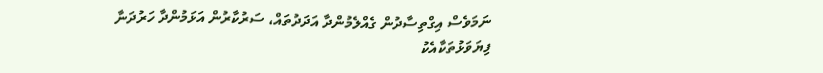ނަމަވެސް އިގްތިސާދުން ގެއްލެމުންދާ އަދަދުތައް، ސަރުކާރުން އަޅަމުންދާ ހަރުދަނާ ފިޔަވަޅުތަކާއެކު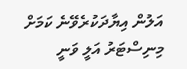އަލުން އިޔާދަކުރެވޭނެ ކަމަށް މިނިސްޓަރު އަލީ ވަނީ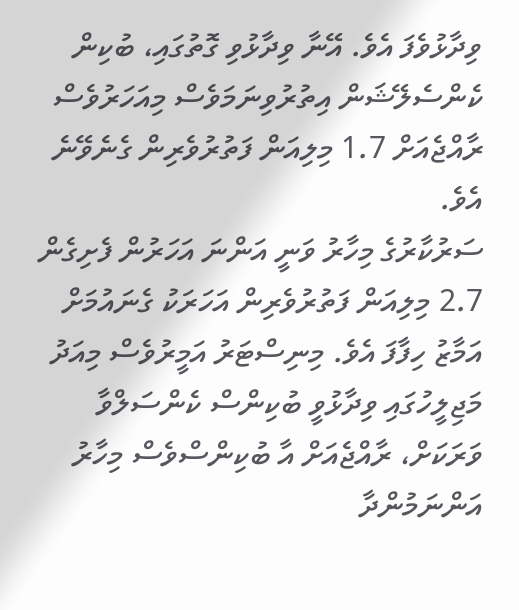ވިދާޅުވެފަ އެވެ. އޭނާ ވިދާޅުވި ގޮތުގައި، ބުކިން ކެންސެލޭޝަން އިތުރުވިނަމަވެސް މިއަހަރުވެސް ރާއްޖެއަށް 1.7 މިލިއަން ފަތުރުވެރިން ގެނެވޭނެ އެވެ.
ސަރުކާރުގެ މިހާރު ވަނީ އަންނަ އަހަރުން ފެށިގެން 2.7 މިލިއަން ފަތުރުވެރިން އަހަރަކު ގެނައުމަށް އަމާޒު ހިފާފަ އެވެ. މިނިސްޓަރު އަމީރުވެސް މިއަދު މަޖިލީހުގައި ވިދާޅުވީ ބުކިންސް ކެންސަލްވާ ވަރަކަށް، ރާއްޖެއަށް އާ ބުކިންސްވެސް މިހާރު އަންނަމުންދާ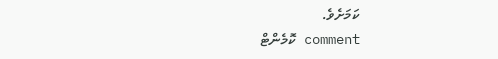ކަމަށެވެ.
comment ކޮމެންޓް